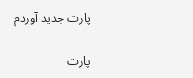پارت جدید آوردم

پارت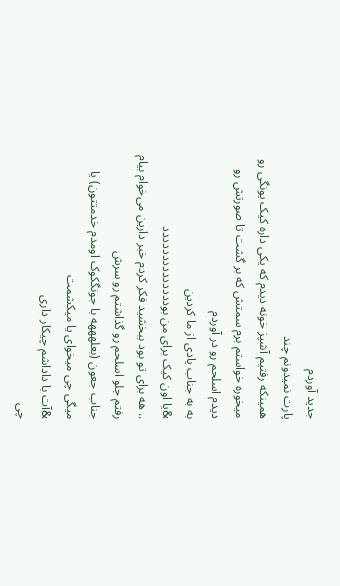جدید آوردم
پارت نمیدونم چند
همینکه رفتیم آشپز خونه دیدم که یکی داره کیک یونگی رو میخوره خواستم برم سمتش که بر گشت تا صورتش رو دیدم اسلحم رو در آوردم
به به جناب یادی از ما کردین
&یا اون کیک برای من بودددددددددددددد
.. هه برای تو بود ببخشید فکر کردم خبر دارین می‌خوام بیام
رفتم جلو اسلحم رو گذاشتم رو سرش
جناب جعون (بعلهههه با جونگکوک اومدم خدمتتون) یا میگی چی میخوای یا میکشمت
&آت با داداشم چیکار داری
چی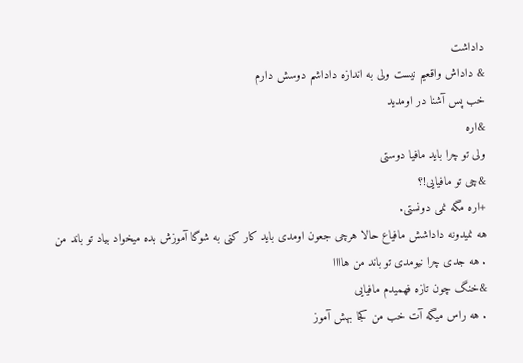داداشت
& داداش واقعیم نیست ولی به اندازه داداشم دوسش دارم
خب پس آشنا در اومدید
&اره
ولی تو چرا باید مافیا دوستی
&چی تو مافیایی!؟
+اره مگه نمی دونستی.
هه نمیدونه داداشش مافیاع حالا هرچی جعون اومدی باید کار کنی به شوگا آموزش بده میخواد بیاد تو باند من
. هه جدی چرا نیومدی تو باند من هاااا
&خنگ چون تازه فهمیدم مافیایی
. هه راس میگه آت خب من کجا بهش آموز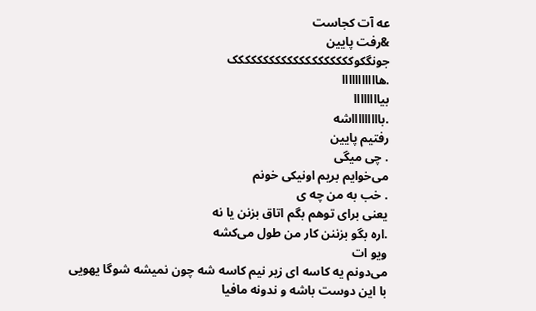عه آت کجاست
&رفت پایین
جونگکوکککککککککککککککککککک
.هااااااااااا
بیاااااااا
.باااااااااشه
رفتیم پایین
. چی میگی
می‌خوایم بریم اونیکی خونم
. خب به من چه ی
یعنی برای توهم بگم اتاق بزنن یا نه
.اره بگو بزننن کار من طول می‌کشه
ویو ات
می‌دونم یه کاسه ای زیر نیم کاسه شه چون نمیشه شوگا یهویی با این دوست باشه و ندونه مافیا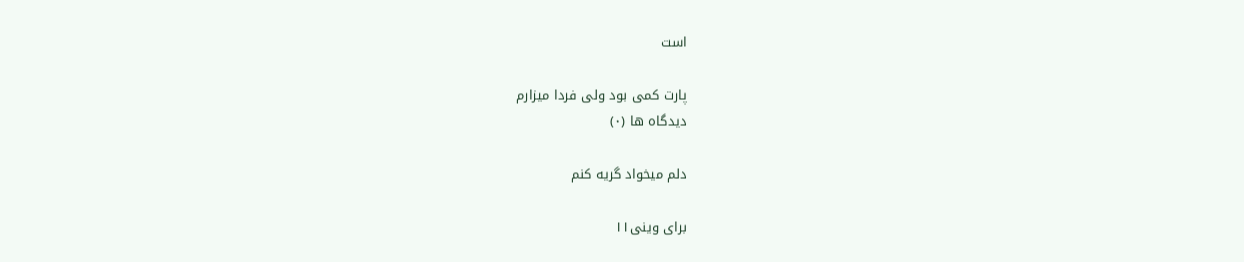است

پارت کمی بود ولی فردا میزارم
دیدگاه ها (۰)

دلم میخواد گریه کنم

برای وینی۱۱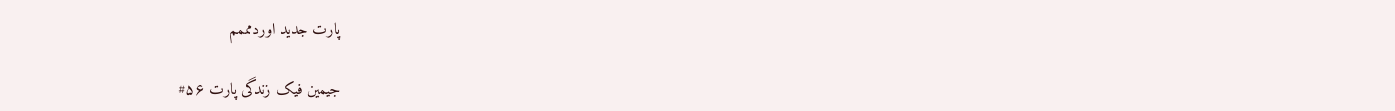پارت جدید اوردمممم

جیمین فیک زندگی پارت ۵۶#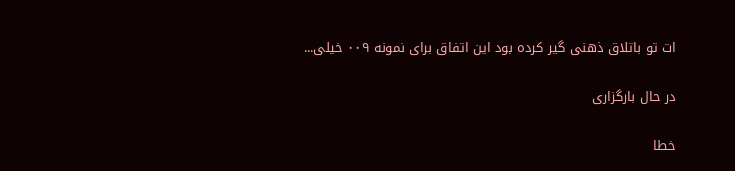ات تو باتلاق ذهنی گیر کرده بود این اتفاق برای نمونه ۰۰۹ خیلی...

در حال بارگزاری

خطا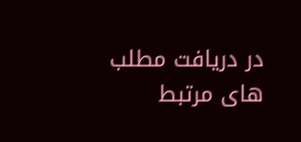در دریافت مطلب های مرتبط